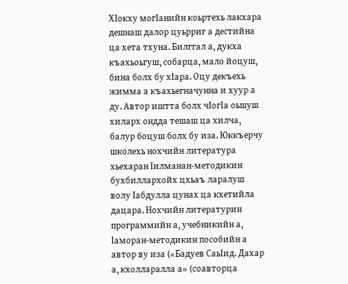ХІокху могІанийн коьртехь лакхара дешнаш далор цуьрриг а дестийна ца хета тхуна. Билггал а, дукха къахьоьгуш, собарца, мало йоцуш, бина болх бу хІара. Оцу декъехь жимма а къахьегначунна и хуур а ду. Автор иштта болх чІогІа оьшуш хиларх ондда тешаш ца хилча, балур боцуш болх бу иза. Юккъерчу школехь нохчийн литература хьехаран Іилманан-методикин бухбиллархойх цхьаъ ларалуш волу Іабдулла цунах ца кхетийла дацара. Нохчийн литературин программийн а, учебникийн а, Іаморан-методикин пособийн а автор ву иза («Бадуев СаьІид. Дахар а, кхолларалла а» (соавторца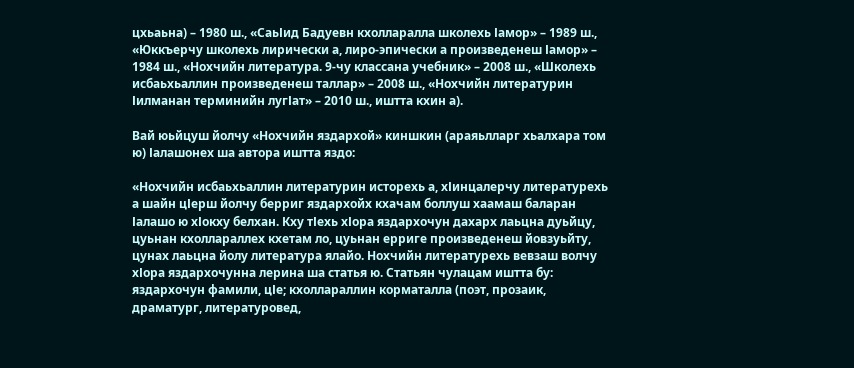цхьаьна) – 1980 ш., «СаьІид Бадуевн кхолларалла школехь Іамор» – 1989 ш., «Юккъерчу школехь лирически а, лиро-эпически а произведенеш Іамор» – 1984 ш., «Нохчийн литература. 9-чу классана учебник» – 2008 ш., «Школехь исбаьхьаллин произведенеш таллар» – 2008 ш., «Нохчийн литературин Іилманан терминийн лугІат» – 2010 ш., иштта кхин а).

Вай юьйцуш йолчу «Нохчийн яздархой» киншкин (араяьлларг хьалхара том ю) Іалашонех ша автора иштта яздо:

«Нохчийн исбаьхьаллин литературин исторехь а, хІинцалерчу литературехь а шайн цІерш йолчу берриг яздархойх кхачам боллуш хаамаш баларан Іалашо ю хІокху белхан. Кху тІехь хІора яздархочун дахарх лаьцна дуьйцу, цуьнан кхоллараллех кхетам ло, цуьнан ерриге произведенеш йовзуьйту, цунах лаьцна йолу литература ялайо. Нохчийн литературехь вевзаш волчу хІора яздархочунна лерина ша статья ю. Статьян чулацам иштта бу: яздархочун фамили, цІе; кхоллараллин корматалла (поэт, прозаик, драматург, литературовед,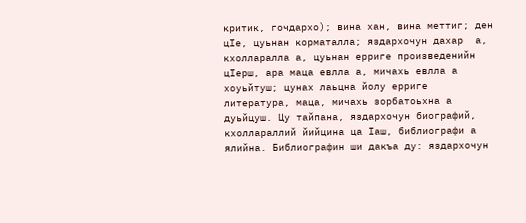критик, гочдархо); вина хан, вина меттиг; ден цІе, цуьнан корматалла; яздархочун дахар  а, кхолларалла а, цуьнан ерриге произведенийн цІерш, ара маца евлла а, мичахь евлла а хоуьйтуш; цунах лаьцна йолу ерриге литература, маца, мичахь зорбатоьхна а дуьйцуш. Цу тайпана, яздархочун биографий, кхоллараллий йийцина ца Іаш, библиографи а ялийна. Библиографин ши дакъа ду: яздархочун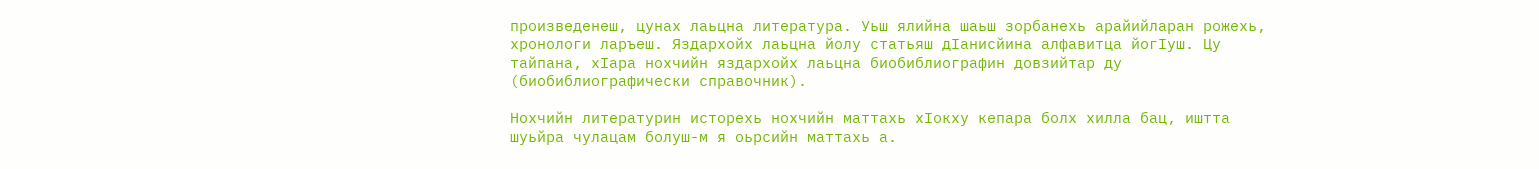произведенеш, цунах лаьцна литература. Уьш ялийна шаьш зорбанехь арайийларан рожехь, хронологи ларъеш. Яздархойх лаьцна йолу статьяш дІанисйина алфавитца йогІуш. Цу тайпана, хІара нохчийн яздархойх лаьцна биобиблиографин довзийтар ду (биобиблиографически справочник).

Нохчийн литературин исторехь нохчийн маттахь хІокху кепара болх хилла бац, иштта шуьйра чулацам болуш-м я оьрсийн маттахь а.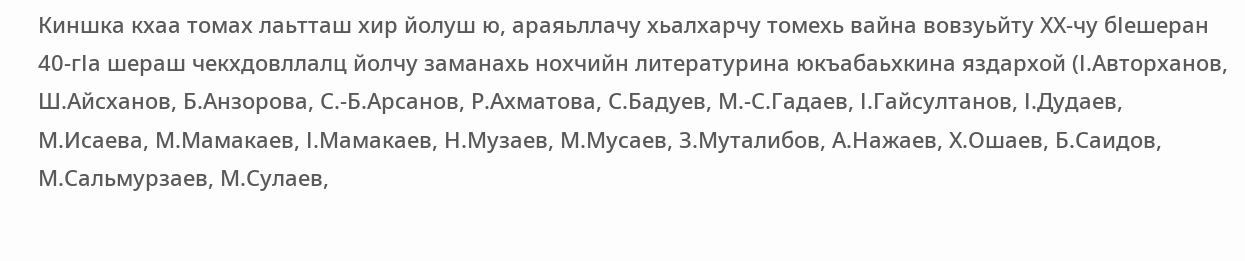Киншка кхаа томах лаьтташ хир йолуш ю, араяьллачу хьалхарчу томехь вайна вовзуьйту ХХ-чу бІешеран 40-гІа шераш чекхдовллалц йолчу заманахь нохчийн литературина юкъабаьхкина яздархой (І.Авторханов, Ш.Айсханов, Б.Анзорова, С.-Б.Арсанов, Р.Ахматова, С.Бадуев, М.-С.Гадаев, І.Гайсултанов, І.Дудаев, М.Исаева, М.Мамакаев, І.Мамакаев, Н.Музаев, М.Мусаев, З.Муталибов, А.Нажаев, Х.Ошаев, Б.Саидов, М.Сальмурзаев, М.Сулаев,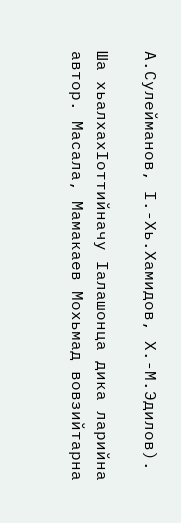А.Сулейманов, І.-Хь.Хамидов, Х.-М.Эдилов).

Ша хьалхахІоттийначу Іалашонца дика ларийна автор. Масала, Мамакаев Мохьмад вовзийтарна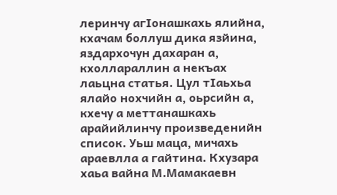леринчу агІонашкахь ялийна, кхачам боллуш дика язйина, яздархочун дахаран а, кхоллараллин а некъах лаьцна статья. Цул тІаьхьа ялайо нохчийн а, оьрсийн а, кхечу а меттанашкахь арайийлинчу произведенийн список. Уьш маца, мичахь араевлла а гайтина. Кхузара хаьа вайна М.Мамакаевн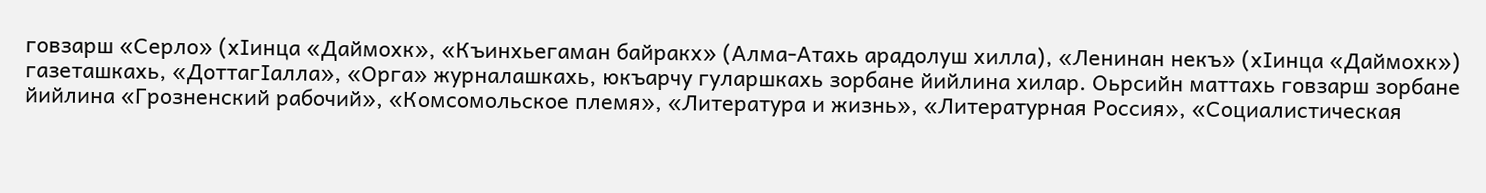говзарш «Серло» (хІинца «Даймохк», «Къинхьегаман байракх» (Алма-Атахь арадолуш хилла), «Ленинан некъ» (хІинца «Даймохк») газеташкахь, «ДоттагІалла», «Орга» журналашкахь, юкъарчу гуларшкахь зорбане йийлина хилар. Оьрсийн маттахь говзарш зорбане йийлина «Грозненский рабочий», «Комсомольское племя», «Литература и жизнь», «Литературная Россия», «Социалистическая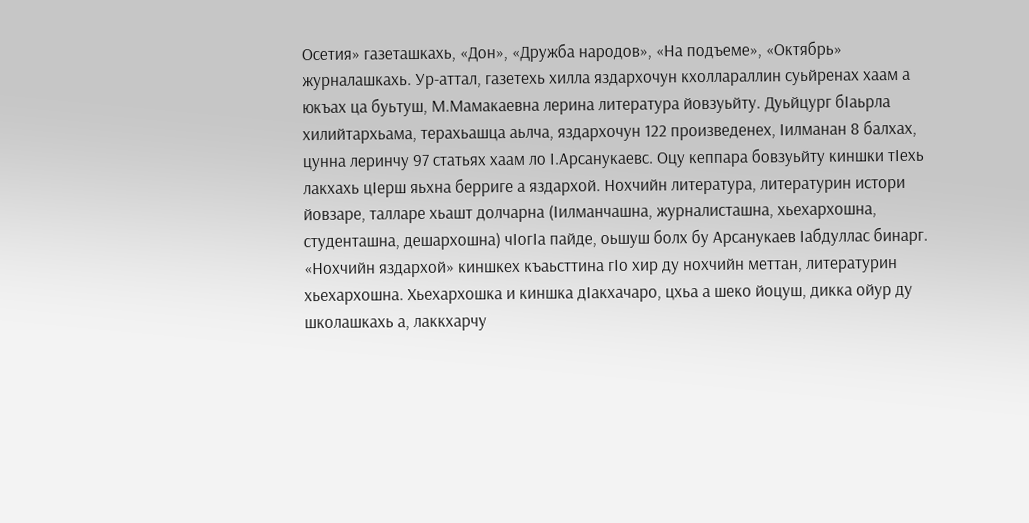Осетия» газеташкахь, «Дон», «Дружба народов», «На подъеме», «Октябрь» журналашкахь. Ур-аттал, газетехь хилла яздархочун кхоллараллин суьйренах хаам а юкъах ца буьтуш, М.Мамакаевна лерина литература йовзуьйту. Дуьйцург бІаьрла хилийтархьама, терахьашца аьлча, яздархочун 122 произведенех, Іилманан 8 балхах, цунна леринчу 97 статьях хаам ло І.Арсанукаевс. Оцу кеппара бовзуьйту киншки тІехь лакхахь цІерш яьхна берриге а яздархой. Нохчийн литература, литературин истори йовзаре, талларе хьашт долчарна (Іилманчашна, журналисташна, хьехархошна, студенташна, дешархошна) чІогІа пайде, оьшуш болх бу Арсанукаев Іабдуллас бинарг. «Нохчийн яздархой» киншкех къаьсттина гІо хир ду нохчийн меттан, литературин хьехархошна. Хьехархошка и киншка дІакхачаро, цхьа а шеко йоцуш, дикка ойур ду школашкахь а, лаккхарчу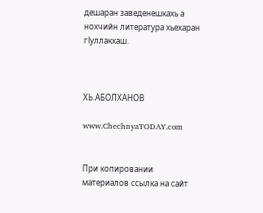дешаран заведенешкахь а нохчийн литература хьехаран гІуллакхаш.



ХЬ.АБОЛХАНОВ

www.ChechnyaTODAY.com


При копировании материалов ссылка на сайт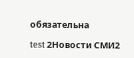обязательна

test 2Новости СМИ2